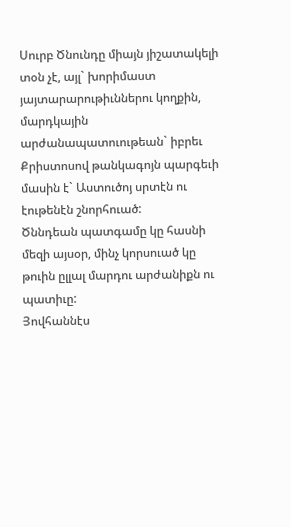Սուրբ Ծնունդը միայն յիշատակելի տօն չէ, այլ` խորիմաստ յայտարարութիւններու կողքին, մարդկային արժանապատուութեան` իբրեւ Քրիստոսով թանկագոյն պարգեւի մասին է` Աստուծոյ սրտէն ու էութենէն շնորհուած:
Ծննդեան պատգամը կը հասնի մեզի այսօր, մինչ կորսուած կը թուին ըլլալ մարդու արժանիքն ու պատիւը:
Յովհաննէս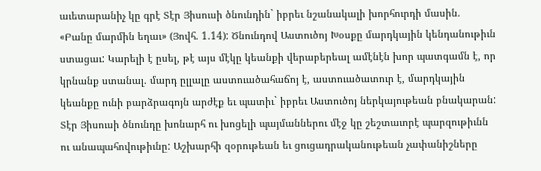աւետարանիչ կը գրէ Տէր Յիսուսի ծնունդին` իբրեւ նշանակալի խորհուրդի մասին. «Բանը մարմին եղաւ» (Յովհ. 1.14): Ծնունդով Աստուծոյ Խօսքը մարդկային կենդանութիւն ստացաւ: Կարելի է ըսել, թէ այս մէկը կեանքի վերաբերեալ ամէնէն խոր պատգամն է, որ կրնանք ստանալ. մարդ ըլլալը աստուածահաճոյ է, աստուածատուր է, մարդկային կեանքը ունի բարձրագոյն արժէք եւ պատիւ` իբրեւ Աստուծոյ ներկայութեան բնակարան:
Տէր Յիսուսի ծնունդը խոնարհ ու խոցելի պայմաններու մէջ կը շեշտաւորէ պարզութիւնն ու անապահովութիւնը: Աշխարհի զօրութեան եւ ցուցադրականութեան չափանիշները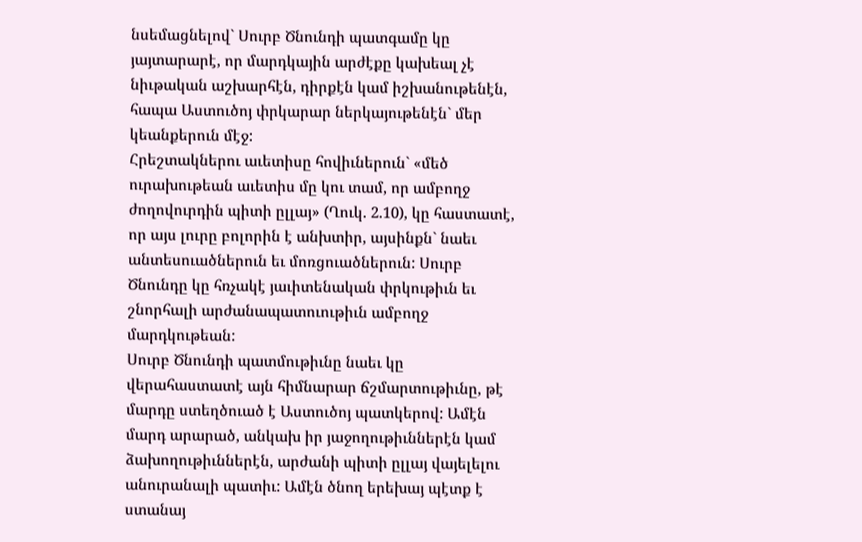նսեմացնելով` Սուրբ Ծնունդի պատգամը կը յայտարարէ, որ մարդկային արժէքը կախեալ չէ նիւթական աշխարհէն, դիրքէն կամ իշխանութենէն, հապա Աստուծոյ փրկարար ներկայութենէն` մեր կեանքերուն մէջ:
Հրեշտակներու աւետիսը հովիւներուն` «մեծ ուրախութեան աւետիս մը կու տամ, որ ամբողջ ժողովուրդին պիտի ըլլայ» (Ղուկ. 2.10), կը հաստատէ, որ այս լուրը բոլորին է անխտիր, այսինքն` նաեւ անտեսուածներուն եւ մոռցուածներուն: Սուրբ Ծնունդը կը հռչակէ յաւիտենական փրկութիւն եւ շնորհալի արժանապատուութիւն ամբողջ մարդկութեան:
Սուրբ Ծնունդի պատմութիւնը նաեւ կը վերահաստատէ այն հիմնարար ճշմարտութիւնը, թէ մարդը ստեղծուած է Աստուծոյ պատկերով: Ամէն մարդ արարած, անկախ իր յաջողութիւններէն կամ ձախողութիւններէն, արժանի պիտի ըլլայ վայելելու անուրանալի պատիւ: Ամէն ծնող երեխայ պէտք է ստանայ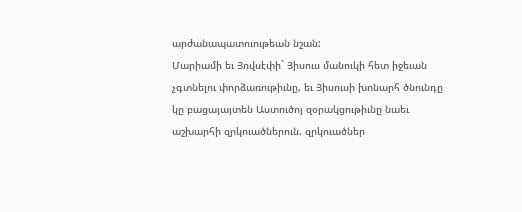արժանապատուութեան նշան:
Մարիամի եւ Յովսէփի` Յիսուս մանուկի հետ իջեւան չգտնելու փորձառութիւնը, եւ Յիսուսի խոնարհ ծնունդը կը բացայայտեն Աստուծոյ զօրակցութիւնը նաեւ աշխարհի զրկուածներուն. զրկուածներ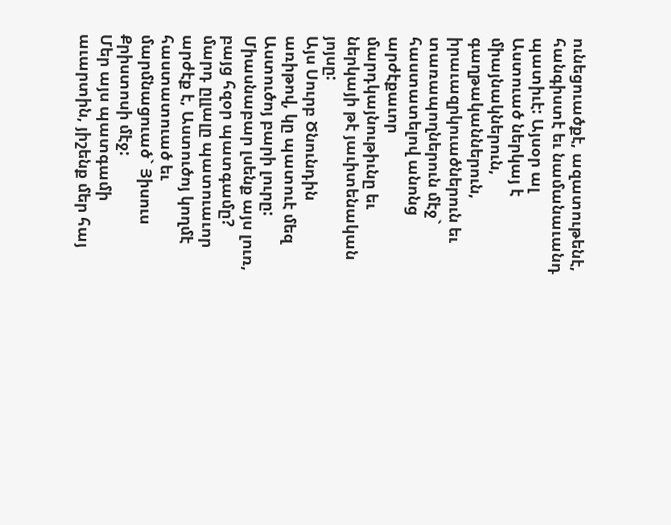ունեցուածքէ, ազատութենէ, հանգիստէ եւ նամանաւանդ պատիւէ: Այսօր ալ Աստուած ներկայ է միայնակներուն, գաղթականներուն, իրաւազրկուածներուն եւ տառապողներուն մէջ` հաստատելով անոնց արժէքաւոր մարդկայնութիւնը եւ ներկայի թէ յաւիտենական յոյսը:
Այս Սուրբ Ծնունդին առիթով, կը պատուէ մեզ Աստուծոյ բարի լուրը: Միասնաբար լսենք այս լուռ, բայց հզօր պատգամը? մարդ ըլլալը պատուաւոր արժէք է, Աստուծոյ կողմէ հաստատուած եւ մարմնացուած` Յիսուս Քրիստոսի մէջ:
Մեր այս պատգամի աւարտին, յիշենք մեր հայ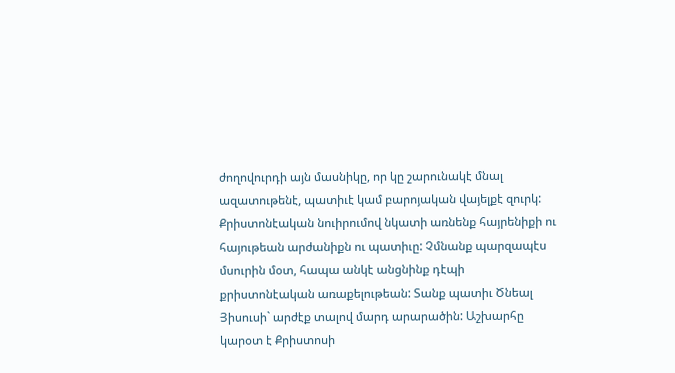ժողովուրդի այն մասնիկը, որ կը շարունակէ մնալ ազատութենէ, պատիւէ կամ բարոյական վայելքէ զուրկ: Քրիստոնէական նուիրումով նկատի առնենք հայրենիքի ու հայութեան արժանիքն ու պատիւը: Չմնանք պարզապէս մսուրին մօտ, հապա անկէ անցնինք դէպի քրիստոնէական առաքելութեան: Տանք պատիւ Ծնեալ Յիսուսի` արժէք տալով մարդ արարածին: Աշխարհը կարօտ է Քրիստոսի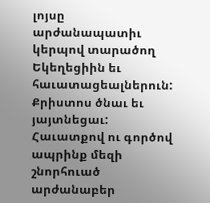լոյսը արժանապատիւ կերպով տարածող Եկեղեցիին եւ հաւատացեալներուն:
Քրիստոս ծնաւ եւ յայտնեցաւ: Հաւատքով ու գործով ապրինք մեզի շնորհուած արժանաբեր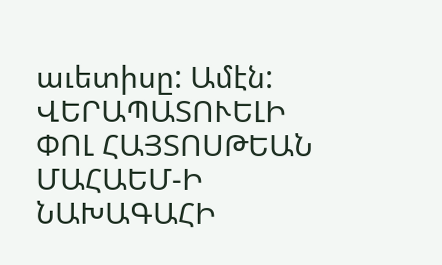աւետիսը: Ամէն:
ՎԵՐԱՊԱՏՈՒԵԼԻ ՓՈԼ ՀԱՅՏՈՍԹԵԱՆ
ՄԱՀԱԵՄ-Ի ՆԱԽԱԳԱՀԻ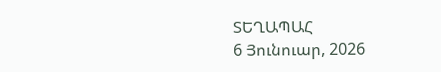ՏԵՂԱՊԱՀ
6 Յունուար, 2026